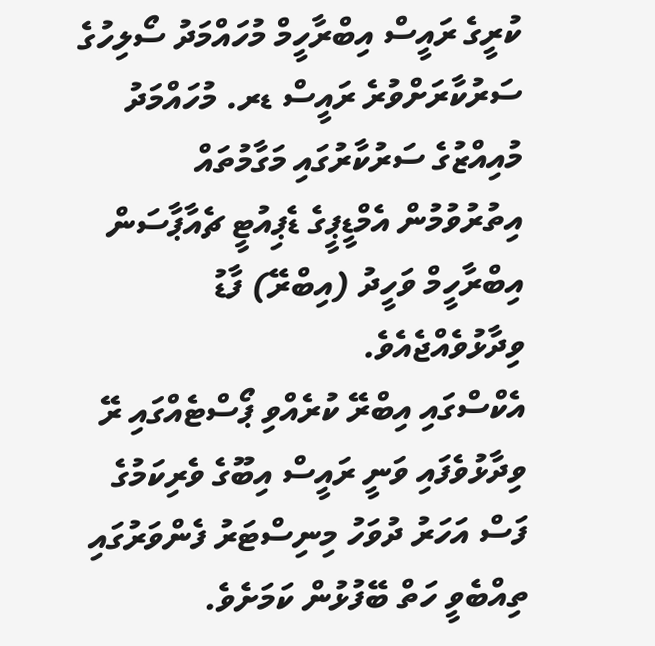ކުރީގެ ރައީސް އިބްރާހީމް މުހައްމަދު ސޯލިހުގެ ސަރުކާރަށްވުރެ ރައީސް ޑރ. މުހައްމަދު މުއިއްޒުގެ ސަރުކާރުގައި މަގާމުތައް އިތުރުވުމުން އެމްޑީޕީގެ ޑެޕިއުޓީ ޗެއާޕާސަން އިބްރާހީމް ވަހީދު (އިބްރޭ) ފާޑު ވިދާޅުވެއްޖެއެވެ.
އެކްސްގައި އިބްރޭ ކުރެއްވި ޕޯސްޓެއްގައި ރޭ ވިދާޅުވެފައި ވަނީ ރައީސް އިބޫގެ ވެރިކަމުގެ ފަސް އަހަރު ދުވަހު މިނިސްޓަރު ފެންވަރުގައި ތިއްބެވީ ހަތް ބޭފުޅުން ކަމަށެވެ.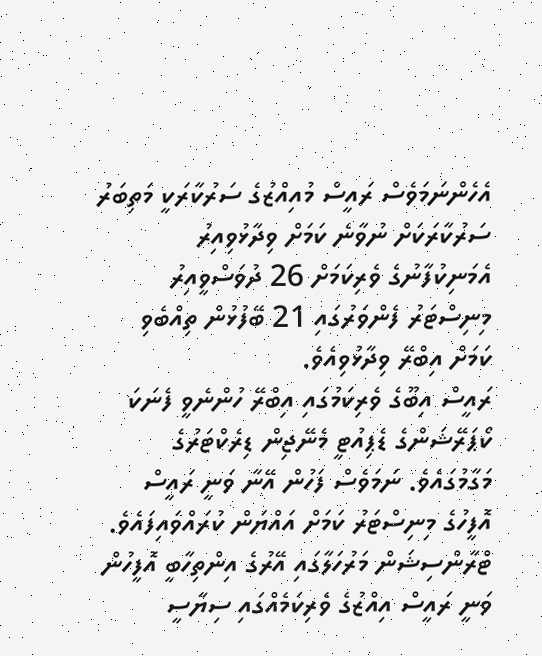އެހެންނަމަވެސް ރައީސް މުއިއްޒުގެ ސަރުކާރަކީ މަތިބަރު ސަރުކާރަކަށް ނުވާނެ ކަމަށް ވިދާޅުވިއިރު އެމަނިކުފާނުގެ ވެރިކަމަށް 26 ދުވަސްވީއިރު މިނިސްޓަރު ފެންވަރުގައި 21 ބޭފުޅުން ތިއްބެވި ކަމަށް އިބްރޭ ވިދާޅުވިއެވެ.
ރައީސް އިބޫގެ ވެރިކަމުގައި އިބްރޭ ހުންނެވީ ފެނަކަ ކޯޕަރޭޝަންގެ ޑެޕިއުޓީ މެނޭޖިން ޑިރެކްޓަރުގެ މަގާމުގައެވެ. ނަމަވެސް ފަހުން އޭނާ ވަނީ ރައީސް އޮފީހުގެ މިނިސްޓަރު ކަމަށް އައްޔަން ކުރައްވައިފައެވެ.
ޓްރާންސިޝަން މަރުހަލާގައި އޭރުގެ އިންތިހާބީ އޮފީހުން ވަނީ ރައީސް އިއްޒުގެ ވެރިކަމެއްގައި ސިޔާސީ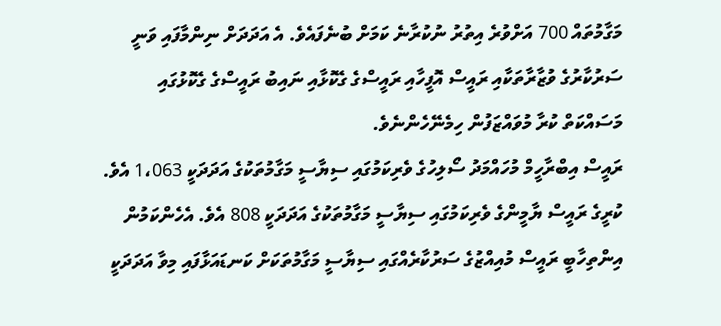މަގާމުތައް 700 އަށްވުރެ އިތުރު ނުކުރާނެ ކަމަށް ބުނެފައެވެ. އެ އަދަދަށް ނިންމާފައި ވަނީ ސަރުކާރުގެ ވުޒާރާތަކާއި ރައީސް އޮފީހާއި ރައީސްގެ ގެކޮޅާއި ނައިބު ރައީސްގެ ގެކޮޅުގައި މަސައްކަތް ކުރާ މުވައްޒަފުން ހިމެނޭހެންނެވެ.
ރައީސް އިބްރާހީމް މުހައްމަދު ސޯލިހުގެ ވެރިކަމުގައި ސިޔާސީ މަގާމުތަކުގެ އަދަދަކީ 1،063 އެވެ. ކުރީގެ ރައީސް ޔާމީންގެ ވެރިކަމުގައި ސިޔާސީ މަގާމުތަކުގެ އަދަދަކީ 808 އެވެ. އެހެންކަމުން އިންތިހާބީ ރައީސް މުއިއްޒުގެ ސަރުކާރެއްގައި ސިޔާސީ މަގާމުތަކަށް ކަނޑައަޅާފައި މިވާ އަދަދަކީ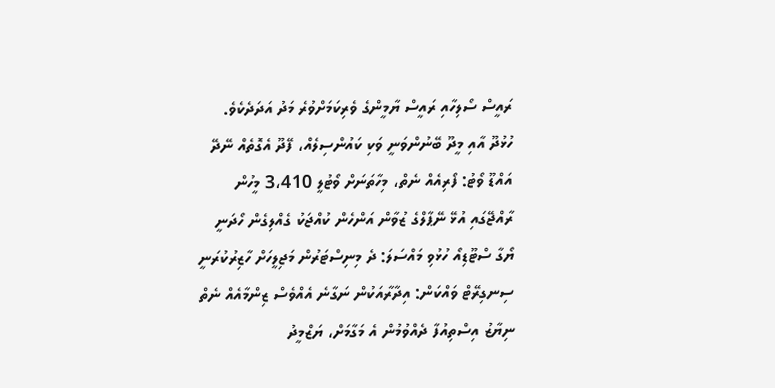ރައީސް ސޯލިހާއި ރައީސް ޔާމީންގެ ވެރިކަމަށްވުރެ މަދު އަދަދެކެވެ.
ހުޅުދޫ އާއި މީދޫ ބޭނުންވަނީ ވަކި ކައުންސިލެއް، ފޭދޫ އެގޮތެއް ނޭދޭ
އައްޑޫ ވޯޓު: ފޯރިއެއް ނެތް، މިހާތަނަށް ވޯޓުލީ 3،410 މީހުން
ރާއްޖޭގައި އުޅޭ ނޭޕާލްގެ ޒުވާން އަންހެން ކުއްޖަކު ގެއްލިގެން ހޯދަނީ
ޔޯގާ ސްޓޫޑިއޯ ހުޅުވި މައްސަލަ: ދެ މިނިސްޓަރުން މަޖިލީހަށް ހާޒިރުކުރަނީ
ސިނގިރޭޓް ވައްކަން: އިދާރާއަކުން ނަގާނެ އެއްވެސް ޒިންމާއެއް ނެތް
ނިޔާޒު އިސްތިއުފާ ދެއްވުމުން އެ މަގާމަށް، ޔަޒްމީދު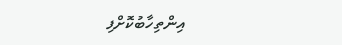އިންތިހާބުކޮށްފި